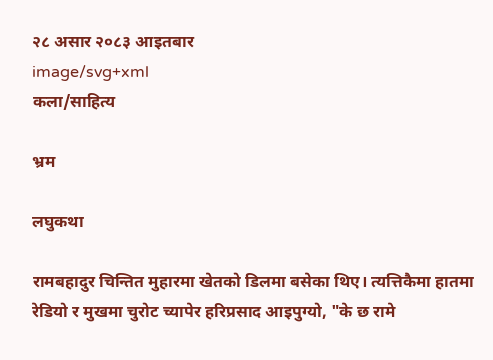२८ असार २०८३ आइतबार
image/svg+xml
कला/साहित्य

भ्रम

लघुकथा

रामबहादुर चिन्तित मुहारमा खेतको डिलमा बसेका थिए। त्यत्तिकैमा हातमा रेडियो र मुखमा चुरोट च्यापेर हरिप्रसाद आइपुग्यो, "के छ रामे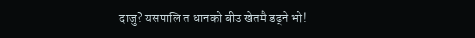दाजु? यसपालि त धानको बीउ खेतमै डढ्ने भो!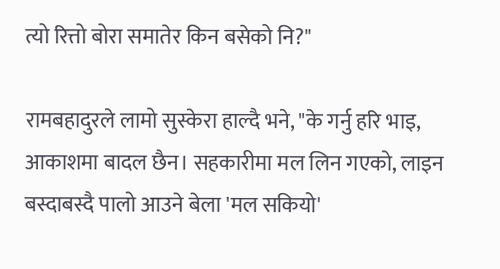त्यो रित्तो बोरा समातेर किन बसेको नि?"

रामबहादुरले लामो सुस्केरा हाल्दै भने, "के गर्नु हरि भाइ, आकाशमा बादल छैन। सहकारीमा मल लिन गएको, लाइन बस्दाबस्दै पालो आउने बेला 'मल सकियो'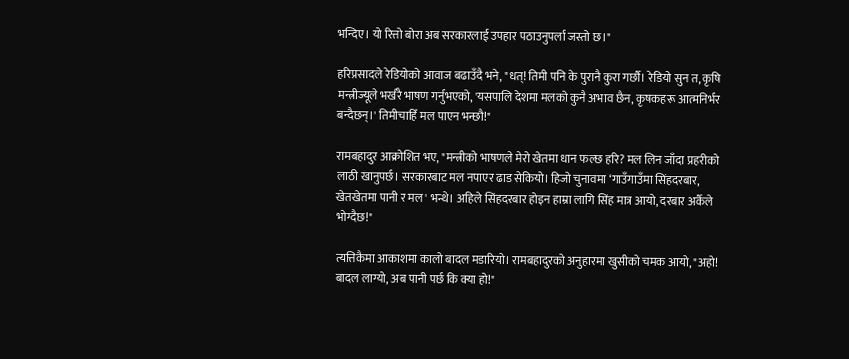भन्दिए। यो रित्तो बोरा अब सरकारलाई उपहार पठाउनुपर्ला जस्तो छ।"

हरिप्रसादले रेडियोको आवाज बढाउँदै भने, "धत्! तिमी पनि के पुरानै कुरा गर्छौ। रेडियो सुन त, कृषि मन्त्रीज्यूले भर्खरै भाषण गर्नुभएको, 'यसपालि देशमा मलको कुनै अभाव छैन, कृषकहरू आत्मनिर्भर बन्दैछन्।' तिमीचाहिँ मल पाएन भन्छौ!"

रामबहादुर आक्रोशित भए, "मन्त्रीको भाषणले मेरो खेतमा धान फल्छ हरि? मल लिन जाँदा प्रहरीको लाठी खानुपर्छ। सरकारबाट मल नपाएर ढाड सेकियो। हिजो चुनावमा ‘गाउँगाउँमा सिंहदरबार, खेतखेतमा पानी र मल' भन्थे। अहिले सिंहदरबार होइन हाम्रा लागि सिंह मात्र आयो, दरबार अर्कैले भोग्दैछ!"

त्यत्तिकैमा आकाशमा कालो बादल मडारियो। रामबहादुरको अनुहारमा खुसीको चमक आयो, "अहो! बादल लाग्यो, अब पानी पर्छ कि क्या हो!"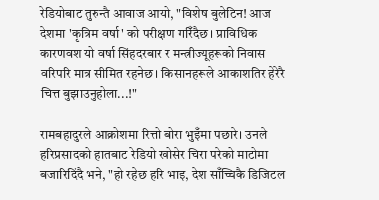रेडियोबाट तुरुन्तै आवाज आयो, "विशेष बुलेटिन! आज देशमा 'कृत्रिम वर्षा' को परीक्षण गरिँदैछ। प्राविधिक कारणवश यो वर्षा सिंहदरबार र मन्त्रीज्यूहरूको निवास वरिपरि मात्र सीमित रहनेछ। किसानहरूले आकाशतिर हेरेरै चित्त बुझाउनुहोला...!"

रामबहादुरले आक्रोशमा रित्तो बोरा भुइँमा पछारे। उनले हरिप्रसादको हातबाट रेडियो खोसेर चिरा परेको माटोमा बजारिदिंदै भने, "हो रहेछ हरि भाइ, देश साँच्चिकै डिजिटल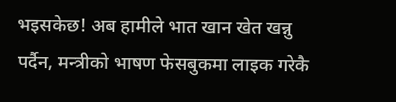भइसकेछ! अब हामीले भात खान खेत खन्नु पर्दैन, मन्त्रीको भाषण फेसबुकमा लाइक गरेकै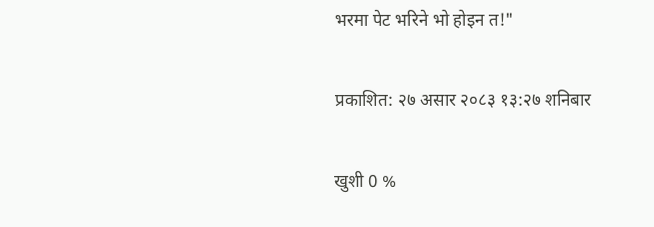भरमा पेट भरिने भो होइन त!"

प्रकाशित: २७ असार २०८३ १३:२७ शनिबार

खुशी 0 %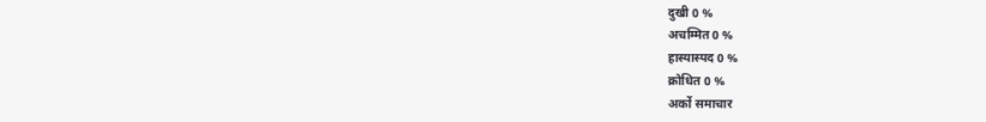दुखी 0 %
अचम्मित 0 %
हास्यास्पद 0 %
क्रोधित 0 %
अर्को समाचार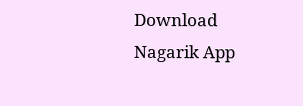Download Nagarik App